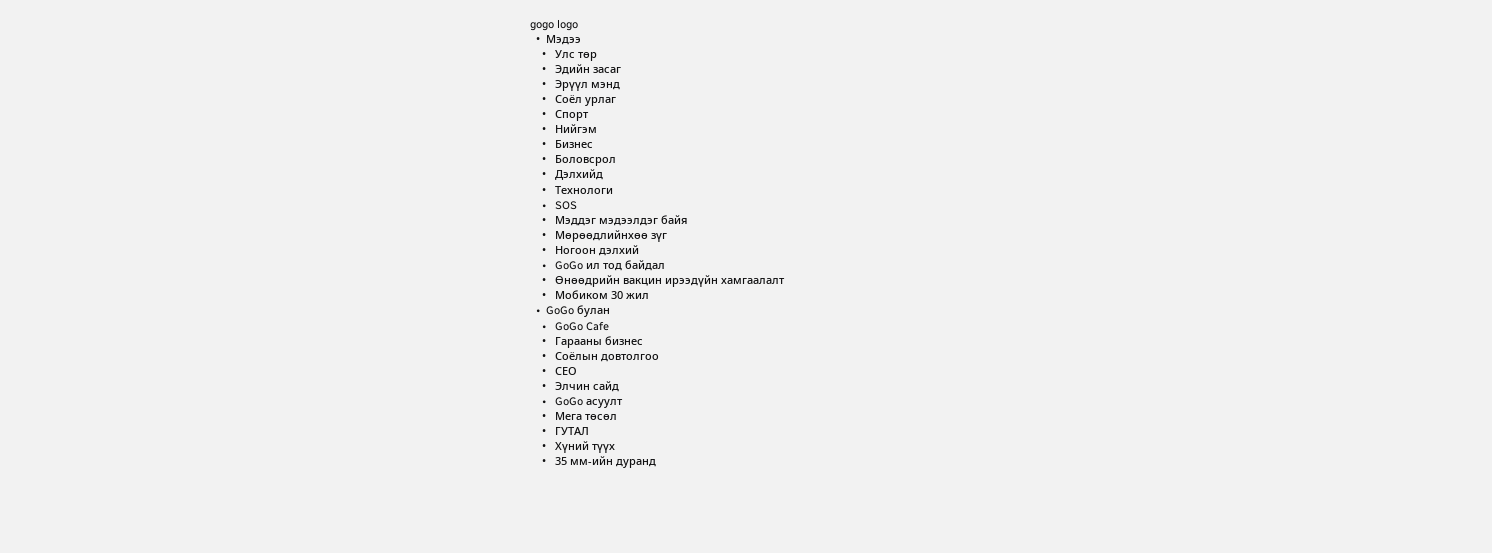gogo logo
  •  Мэдээ
    •   Улс төр
    •   Эдийн засаг
    •   Эрүүл мэнд
    •   Соёл урлаг
    •   Спорт
    •   Нийгэм
    •   Бизнес
    •   Боловсрол
    •   Дэлхийд
    •   Технологи
    •   SOS
    •   Мэддэг мэдээлдэг байя
    •   Мөрөөдлийнхөө зүг
    •   Ногоон дэлхий
    •   GoGo ил тод байдал
    •   Өнөөдрийн вакцин ирээдүйн хамгаалалт
    •   Мобиком 30 жил
  •  GoGo булан
    •   GoGo Cafe
    •   Гарааны бизнес
    •   Соёлын довтолгоо
    •   СEO
    •   Элчин сайд
    •   GoGo асуулт
    •   Мега төсөл
    •   ГУТАЛ
    •   Хүний түүх
    •   35 мм-ийн дуранд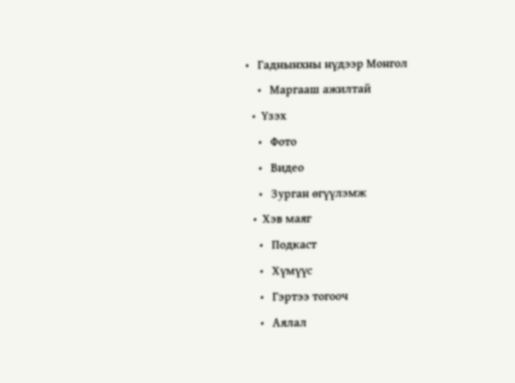•   Гаднынхны нүдээр Монгол
    •   Маргааш ажилтай
  •  Үзэх
    •   Фото
    •   Видео
    •   Зурган өгүүлэмж
  •  Хэв маяг
    •   Подкаст
    •   Хүмүүс
    •   Гэртээ тогооч
    •   Аялал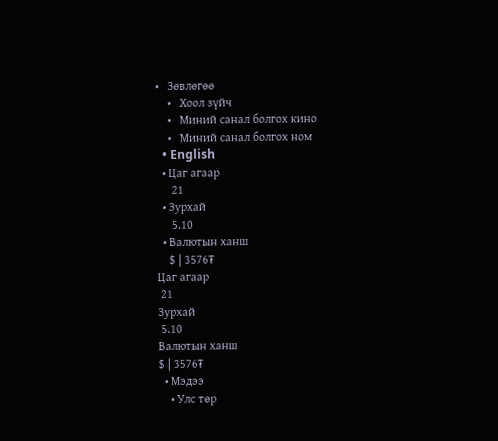•   Зөвлөгөө
    •   Хоол зүйч
    •   Миний санал болгох кино
    •   Миний санал болгох ном
  • English
  • Цаг агаар
     21
  • Зурхай
     5.10
  • Валютын ханш
    $ | 3576₮
Цаг агаар
 21
Зурхай
 5.10
Валютын ханш
$ | 3576₮
  • Мэдээ
    • Улс төр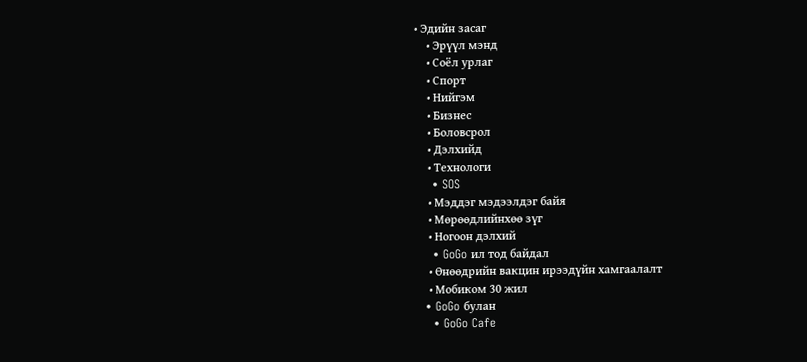• Эдийн засаг
    • Эрүүл мэнд
    • Соёл урлаг
    • Спорт
    • Нийгэм
    • Бизнес
    • Боловсрол
    • Дэлхийд
    • Технологи
    • SOS
    • Мэддэг мэдээлдэг байя
    • Мөрөөдлийнхөө зүг
    • Ногоон дэлхий
    • GoGo ил тод байдал
    • Өнөөдрийн вакцин ирээдүйн хамгаалалт
    • Мобиком 30 жил
  • GoGo булан
    • GoGo Cafe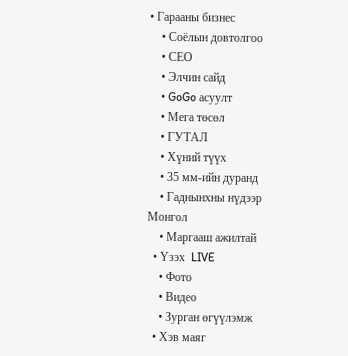• Гарааны бизнес
    • Соёлын довтолгоо
    • СEO
    • Элчин сайд
    • GoGo асуулт
    • Мега төсөл
    • ГУТАЛ
    • Хүний түүх
    • 35 мм-ийн дуранд
    • Гаднынхны нүдээр Монгол
    • Маргааш ажилтай
  • Үзэх  LIVE
    • Фото
    • Видео
    • Зурган өгүүлэмж
  • Хэв маяг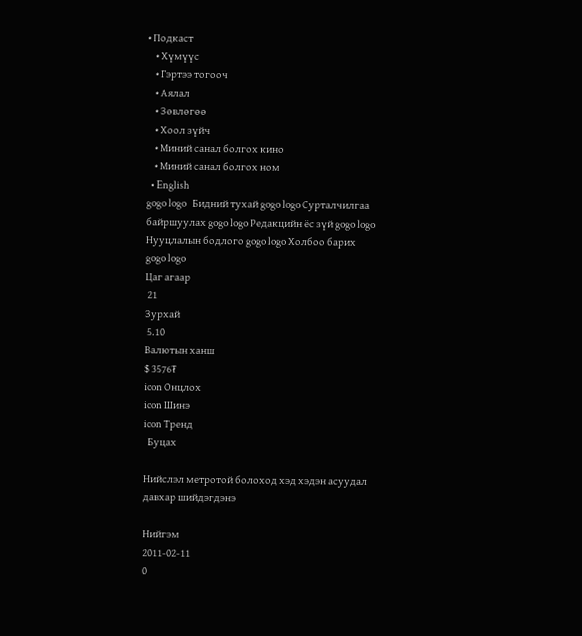• Подкаст
    • Хүмүүс
    • Гэртээ тогооч
    • Аялал
    • Зөвлөгөө
    • Хоол зүйч
    • Миний санал болгох кино
    • Миний санал болгох ном
  • English
gogo logo   Бидний тухай gogo logo Сурталчилгаа байршуулах gogo logo Редакцийн ёс зүй gogo logo Нууцлалын бодлого gogo logo Холбоо барих
gogo logo
Цаг агаар
 21
Зурхай
 5.10
Валютын ханш
$ 3576₮
icon Онцлох
icon Шинэ
icon Тренд
  Буцах

Нийслэл метротой болоход хэд хэдэн асуудал давхар шийдэгдэнэ

Нийгэм
2011-02-11
0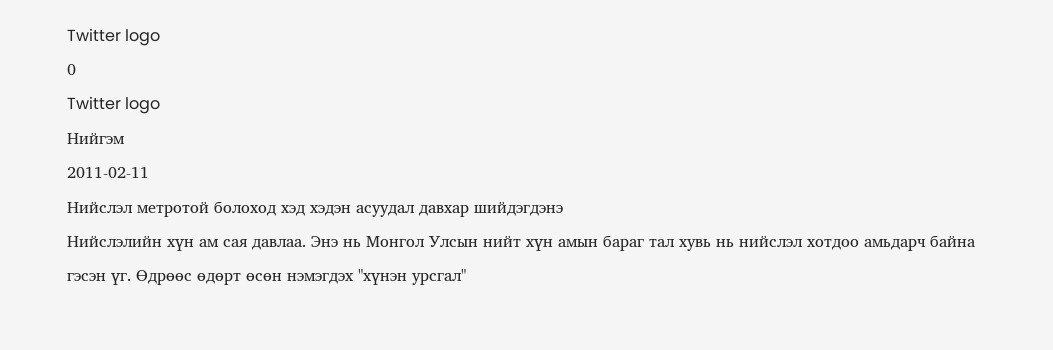Twitter logo
0
Twitter logo
Нийгэм
2011-02-11
Нийслэл метротой болоход хэд хэдэн асуудал давхар шийдэгдэнэ
Нийслэлийн хүн ам сая давлаа. Энэ нь Монгол Улсын нийт хүн амын бараг тал хувь нь нийслэл хотдоо амьдарч байна гэсэн үг. Өдрөөс өдөрт өсөн нэмэгдэх "хүнэн урсгал"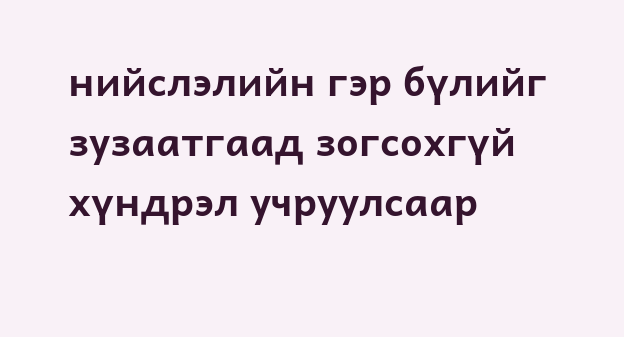нийслэлийн гэр бүлийг зузаатгаад зогсохгүй хүндрэл учруулсаар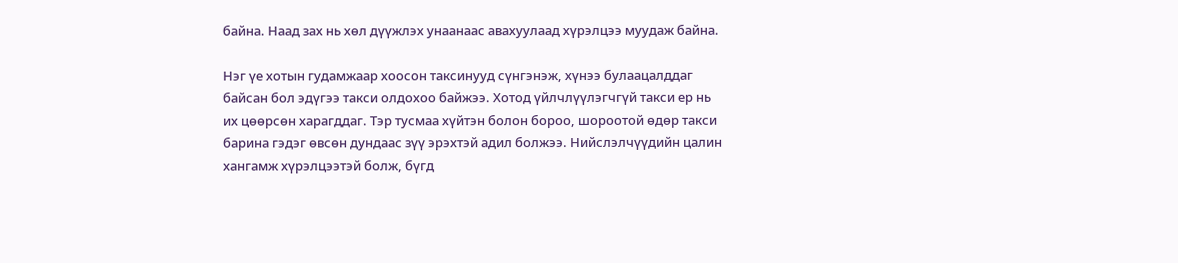байна. Наад зах нь хөл дүүжлэх унаанаас авахуулаад хүрэлцээ муудаж байна.

Нэг үе хотын гудамжаар хоосон таксинууд сүнгэнэж, хүнээ булаацалддаг байсан бол эдүгээ такси олдохоо байжээ. Хотод үйлчлүүлэгчгүй такси ер нь их цөөрсөн харагддаг. Тэр тусмаа хүйтэн болон бороо, шороотой өдөр такси барина гэдэг өвсөн дундаас зүү эрэхтэй адил болжээ. Нийслэлчүүдийн цалин хангамж хүрэлцээтэй болж, бүгд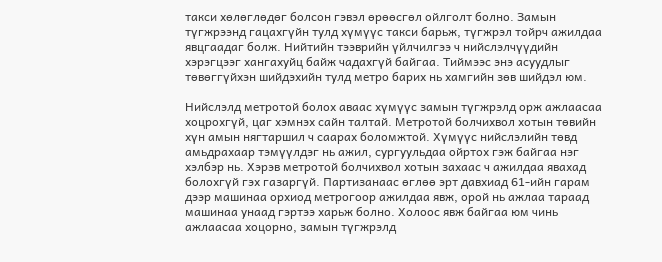такси хөлөглөдөг болсон гэвэл өрөөсгөл ойлголт болно. Замын түгжрээнд гацахгүйн тулд хүмүүс такси барьж, түгжрэл тойрч ажилдаа явцгаадаг болж. Нийтийн тээврийн үйлчилгээ ч нийслэлчүүдийн хэрэгцээг хангахуйц байж чадахгүй байгаа. Тиймээс энэ асуудлыг төвөггүйхэн шийдэхийн тулд метро барих нь хамгийн зөв шийдэл юм.

Нийслэлд метротой болох аваас хүмүүс замын түгжрэлд орж ажлаасаа хоцрохгүй, цаг хэмнэх сайн талтай. Метротой болчихвол хотын төвийн хүн амын нягтаршил ч саарах боломжтой. Хүмүүс нийслэлийн төвд амьдрахаар тэмүүлдэг нь ажил, сургуульдаа ойртох гэж байгаа нэг хэлбэр нь. Хэрэв метротой болчихвол хотын захаас ч ажилдаа явахад болохгүй гэх газаргүй. Партизанаас өглөө эрт давхиад 61-ийн гарам дээр машинаа орхиод метрогоор ажилдаа явж, орой нь ажлаа тараад машинаа унаад гэртээ харьж болно. Холоос явж байгаа юм чинь ажлаасаа хоцорно, замын түгжрэлд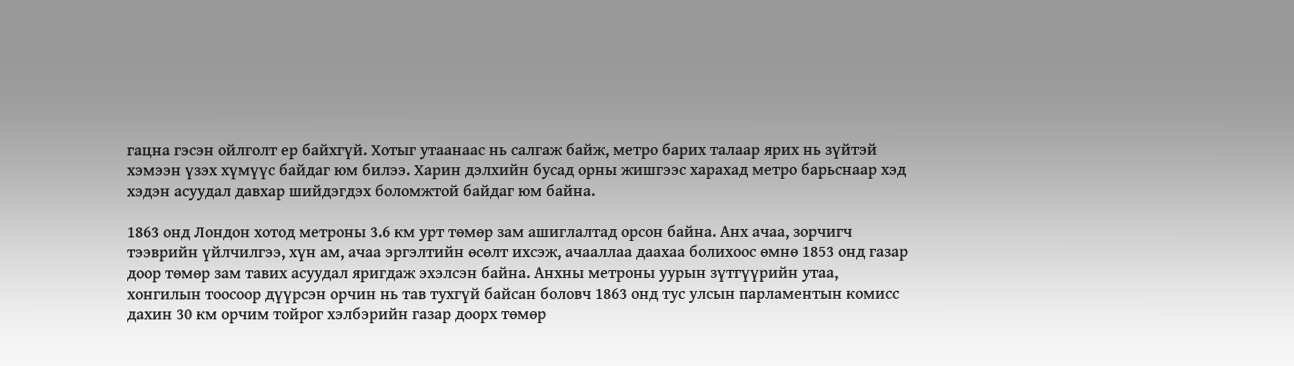гацна гэсэн ойлголт ер байхгүй. Хотыг утаанаас нь салгаж байж, метро барих талаар ярих нь зүйтэй хэмээн үзэх хүмүүс байдаг юм билээ. Харин дэлхийн бусад орны жишгээс харахад метро барьснаар хэд хэдэн асуудал давхар шийдэгдэх боломжтой байдаг юм байна.

1863 онд Лондон хотод метроны 3.6 км урт төмөр зам ашиглалтад орсон байна. Анх ачаа, зорчигч тээврийн үйлчилгээ, хүн ам, ачаа эргэлтийн өсөлт ихсэж, ачааллаа даахаа болихоос өмнө 1853 онд газар доор төмөр зам тавих асуудал яригдаж эхэлсэн байна. Анхны метроны уурын зүтгүүрийн утаа, хонгилын тоосоор дүүрсэн орчин нь тав тухгүй байсан боловч 1863 онд тус улсын парламентын комисс дахин 30 км орчим тойрог хэлбэрийн газар доорх төмөр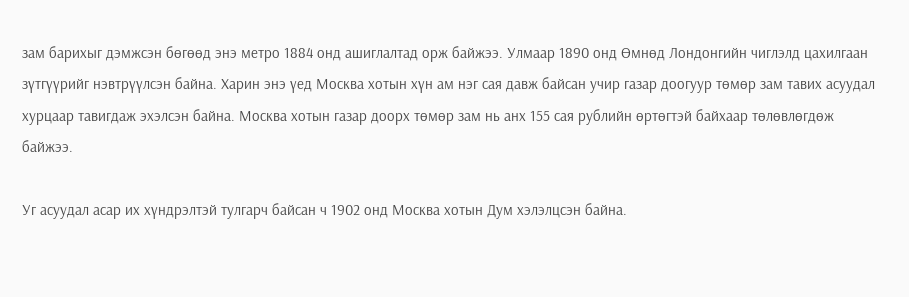зам барихыг дэмжсэн бөгөөд энэ метро 1884 онд ашиглалтад орж байжээ. Улмаар 1890 онд Өмнөд Лондонгийн чиглэлд цахилгаан зүтгүүрийг нэвтрүүлсэн байна. Харин энэ үед Москва хотын хүн ам нэг сая давж байсан учир газар доогуур төмөр зам тавих асуудал хурцаар тавигдаж эхэлсэн байна. Москва хотын газар доорх төмөр зам нь анх 155 сая рублийн өртөгтэй байхаар төлөвлөгдөж байжээ.

Уг асуудал асар их хүндрэлтэй тулгарч байсан ч 1902 онд Москва хотын Дум хэлэлцсэн байна.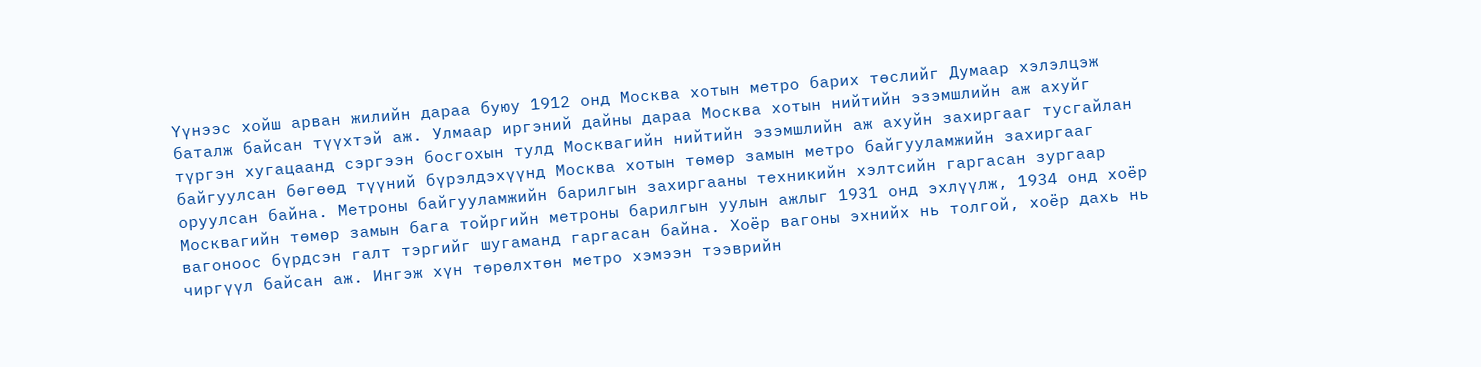Үүнээс хойш арван жилийн дараа буюу 1912 онд Москва хотын метро барих төслийг Думаар хэлэлцэж баталж байсан түүхтэй аж. Улмаар иргэний дайны дараа Москва хотын нийтийн эзэмшлийн аж ахуйг түргэн хугацаанд сэргээн босгохын тулд Москвагийн нийтийн эзэмшлийн аж ахуйн захиргааг тусгайлан байгуулсан бөгөөд түүний бүрэлдэхүүнд Москва хотын төмөр замын метро байгууламжийн захиргааг оруулсан байна. Метроны байгууламжийн барилгын захиргааны техникийн хэлтсийн гаргасан зургаар Москвагийн төмөр замын бага тойргийн метроны барилгын уулын ажлыг 1931 онд эхлүүлж, 1934 онд хоёр вагоноос бүрдсэн галт тэргийг шугаманд гаргасан байна. Хоёр вагоны эхнийх нь толгой, хоёр дахь нь чиргүүл байсан аж. Ингэж хүн төрөлхтөн метро хэмээн тээврийн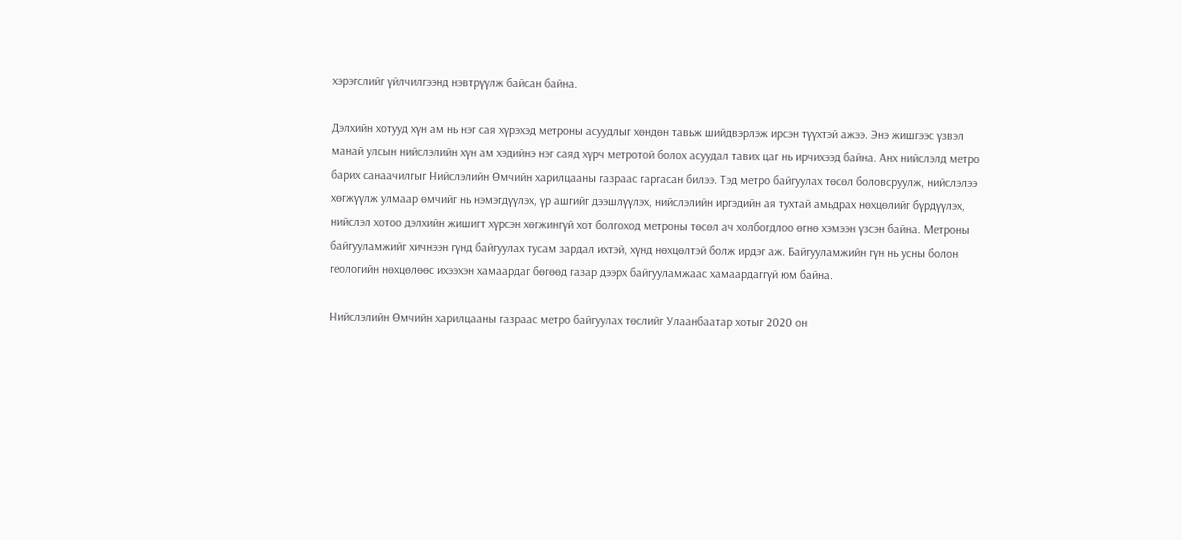хэрэгслийг үйлчилгээнд нэвтрүүлж байсан байна.

Дэлхийн хотууд хүн ам нь нэг сая хүрэхэд метроны асуудлыг хөндөн тавьж шийдвэрлэж ирсэн түүхтэй ажээ. Энэ жишгээс үзвэл манай улсын нийслэлийн хүн ам хэдийнэ нэг саяд хүрч метротой болох асуудал тавих цаг нь ирчихээд байна. Анх нийслэлд метро барих санаачилгыг Нийслэлийн Өмчийн харилцааны газраас гаргасан билээ. Тэд метро байгуулах төсөл боловсруулж, нийслэлээ хөгжүүлж улмаар өмчийг нь нэмэгдүүлэх, үр ашгийг дээшлүүлэх, нийслэлийн иргэдийн ая тухтай амьдрах нөхцөлийг бүрдүүлэх, нийслэл хотоо дэлхийн жишигт хүрсэн хөгжингүй хот болгоход метроны төсөл ач холбогдлоо өгнө хэмээн үзсэн байна. Метроны байгууламжийг хичнээн гүнд байгуулах тусам зардал ихтэй, хүнд нөхцөлтэй болж ирдэг аж. Байгууламжийн гүн нь усны болон геологийн нөхцөлөөс ихээхэн хамаардаг бөгөөд газар дээрх байгууламжаас хамаардаггүй юм байна.

Нийслэлийн Өмчийн харилцааны газраас метро байгуулах төслийг Улаанбаатар хотыг 2020 он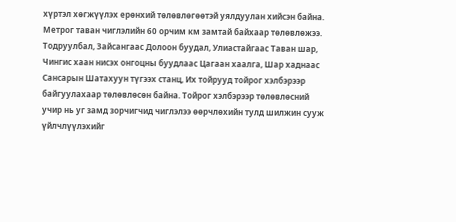хүртэл хөгжүүлэх ерөнхий төлөвлөгөөтэй уялдуулан хийсэн байна. Метрог таван чиглэлийн 60 орчим км замтай байхаар төлөвлөжээ. Тодруулбал, Зайсангаас Долоон буудал, Улиастайгаас Таван шар, Чингис хаан нисэх онгоцны буудлаас Цагаан хаалга, Шар хаднаас Сансарын Шатахуун түгээх станц, Их тойрууд тойрог хэлбэрээр байгуулахаар төлөвлөсөн байна. Тойрог хэлбэрээр төлөвлөсний учир нь уг замд зорчигчид чиглэлээ өөрчлөхийн тулд шилжин сууж үйлчлүүлэхийг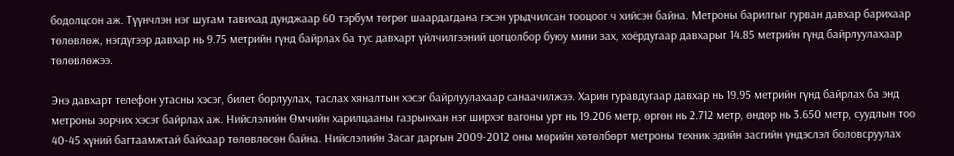бодолцсон аж. Түүнчлэн нэг шугам тавихад дунджаар 60 тэрбум төгрөг шаардагдана гэсэн урьдчилсан тооцоог ч хийсэн байна. Метроны барилгыг гурван давхар барихаар төлөвлөж, нэгдүгээр давхар нь 9.75 метрийн гүнд байрлах ба тус давхарт үйлчилгээний цогцолбор буюу мини зах, хоёрдугаар давхарыг 14.85 метрийн гүнд байрлуулахаар төлөвлөжээ.

Энэ давхарт телефон утасны хэсэг, билет борлуулах, таслах хяналтын хэсэг байрлуулахаар санаачилжээ. Харин гуравдугаар давхар нь 19.95 метрийн гүнд байрлах ба энд метроны зорчих хэсэг байрлах аж. Нийслэлийн Өмчийн харилцааны газрынхан нэг ширхэг вагоны урт нь 19.206 метр, өргөн нь 2.712 метр, өндөр нь 3.650 метр, суудлын тоо 40-45 хүний багтаамжтай байхаар төлөвлөсөн байна. Нийслэлийн Засаг даргын 2009-2012 оны мөрийн хөтөлбөрт метроны техник эдийн засгийн үндэслэл боловсруулах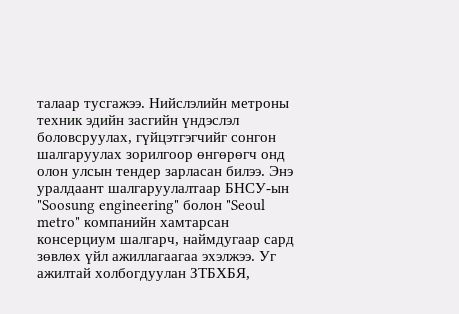талаар тусгажээ. Нийслэлийн метроны техник эдийн засгийн үндэслэл боловсруулах, гүйцэтгэгчийг сонгон шалгаруулах зорилгоор өнгөрөгч онд олон улсын тендер зарласан билээ. Энэ уралдаант шалгаруулалтаар БНСУ-ын "Soosung engineering" болон "Seoul metro" компанийн хамтарсан консерциум шалгарч, наймдугаар сард зөвлөх үйл ажиллагаагаа эхэлжээ. Уг ажилтай холбогдуулан ЗТБХБЯ,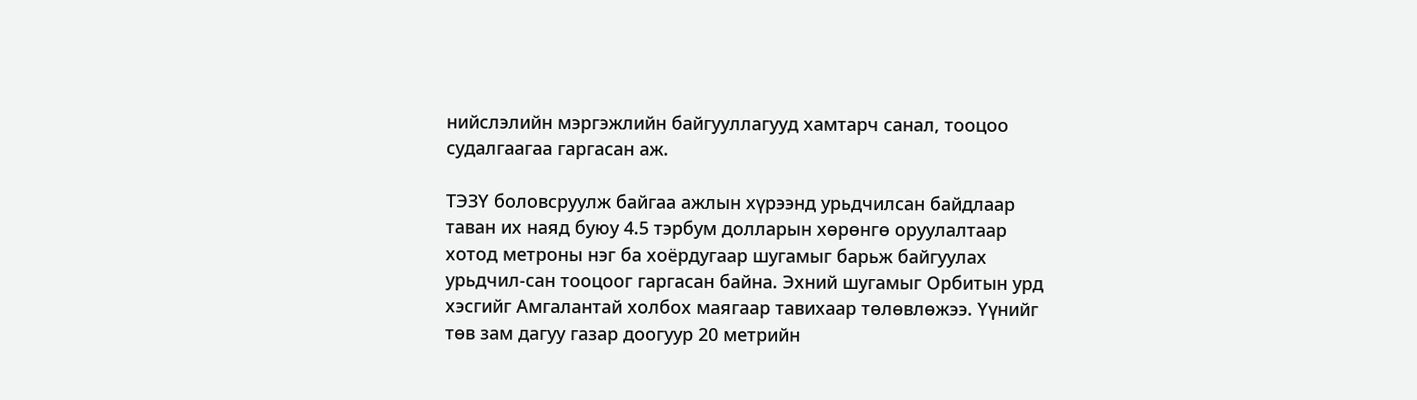нийслэлийн мэргэжлийн байгууллагууд хамтарч санал, тооцоо судалгаагаа гаргасан аж.

ТЭЗҮ боловсруулж байгаа ажлын хүрээнд урьдчилсан байдлаар таван их наяд буюу 4.5 тэрбум долларын хөрөнгө оруулалтаар хотод метроны нэг ба хоёрдугаар шугамыг барьж байгуулах урьдчил-сан тооцоог гаргасан байна. Эхний шугамыг Орбитын урд хэсгийг Амгалантай холбох маягаар тавихаар төлөвлөжээ. Үүнийг төв зам дагуу газар доогуур 20 метрийн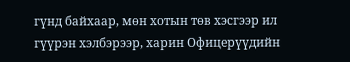гүнд байхаар, мөн хотын төв хэсгээр ил гүүрэн хэлбэрээр, харин Офицерүүдийн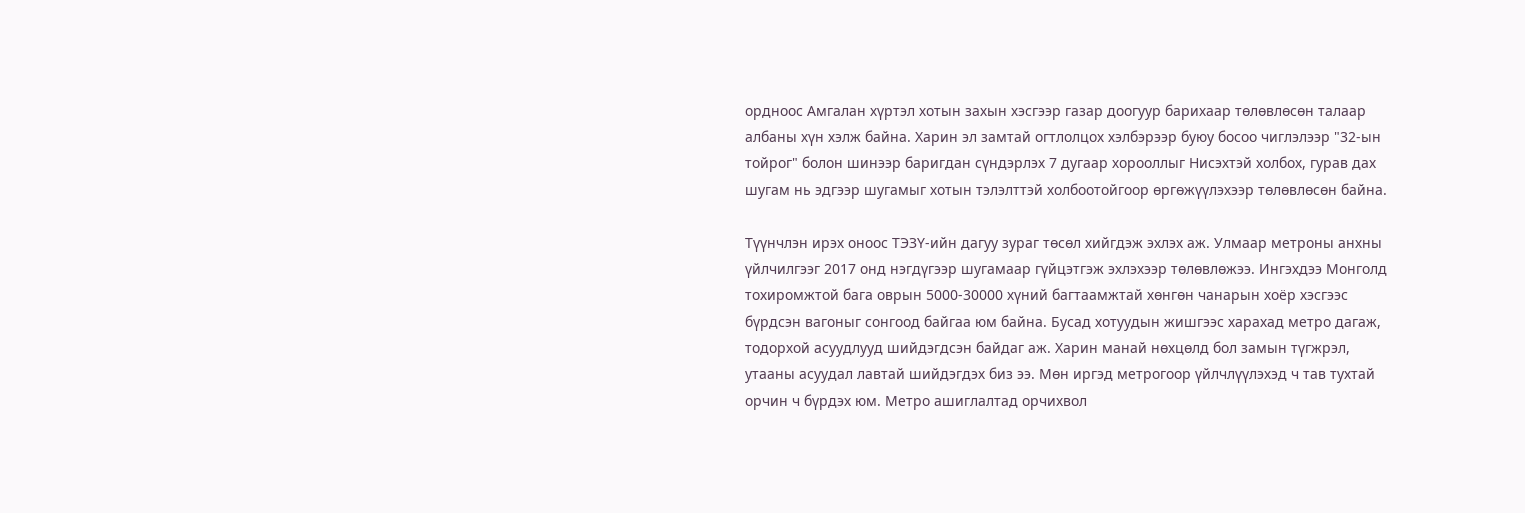ордноос Амгалан хүртэл хотын захын хэсгээр газар доогуур барихаар төлөвлөсөн талаар албаны хүн хэлж байна. Харин эл замтай огтлолцох хэлбэрээр буюу босоо чиглэлээр "32-ын тойрог" болон шинээр баригдан сүндэрлэх 7 дугаар хорооллыг Нисэхтэй холбох, гурав дах шугам нь эдгээр шугамыг хотын тэлэлттэй холбоотойгоор өргөжүүлэхээр төлөвлөсөн байна.

Түүнчлэн ирэх оноос ТЭЗҮ-ийн дагуу зураг төсөл хийгдэж эхлэх аж. Улмаар метроны анхны үйлчилгээг 2017 онд нэгдүгээр шугамаар гүйцэтгэж эхлэхээр төлөвлөжээ. Ингэхдээ Монголд тохиромжтой бага оврын 5000-30000 хүний багтаамжтай хөнгөн чанарын хоёр хэсгээс бүрдсэн вагоныг сонгоод байгаа юм байна. Бусад хотуудын жишгээс харахад метро дагаж, тодорхой асуудлууд шийдэгдсэн байдаг аж. Харин манай нөхцөлд бол замын түгжрэл, утааны асуудал лавтай шийдэгдэх биз ээ. Мөн иргэд метрогоор үйлчлүүлэхэд ч тав тухтай орчин ч бүрдэх юм. Метро ашиглалтад орчихвол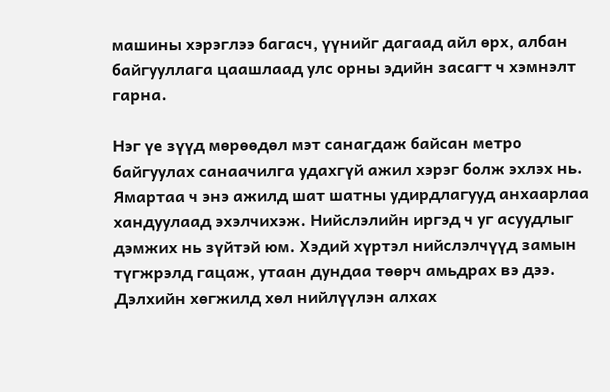машины хэрэглээ багасч, үүнийг дагаад айл өрх, албан байгууллага цаашлаад улс орны эдийн засагт ч хэмнэлт гарна.

Нэг үе зүүд мөрөөдөл мэт санагдаж байсан метро байгуулах санаачилга удахгүй ажил хэрэг болж эхлэх нь. Ямартаа ч энэ ажилд шат шатны удирдлагууд анхаарлаа хандуулаад эхэлчихэж. Нийслэлийн иргэд ч уг асуудлыг дэмжих нь зүйтэй юм. Хэдий хүртэл нийслэлчүүд замын түгжрэлд гацаж, утаан дундаа төөрч амьдрах вэ дээ. Дэлхийн хөгжилд хөл нийлүүлэн алхах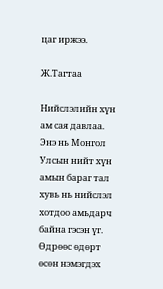цаг иржээ.

Ж.Тагтаа

Нийслэлийн хүн ам сая давлаа. Энэ нь Монгол Улсын нийт хүн амын бараг тал хувь нь нийслэл хотдоо амьдарч байна гэсэн үг. Өдрөөс өдөрт өсөн нэмэгдэх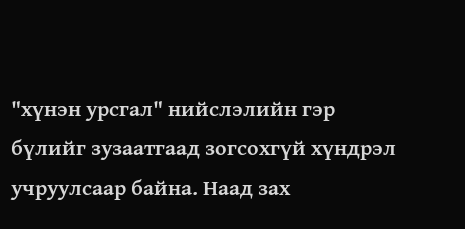"хүнэн урсгал" нийслэлийн гэр бүлийг зузаатгаад зогсохгүй хүндрэл учруулсаар байна. Наад зах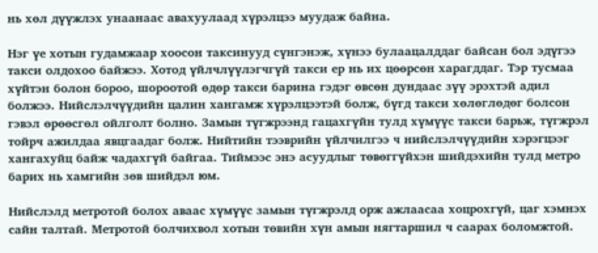нь хөл дүүжлэх унаанаас авахуулаад хүрэлцээ муудаж байна.

Нэг үе хотын гудамжаар хоосон таксинууд сүнгэнэж, хүнээ булаацалддаг байсан бол эдүгээ такси олдохоо байжээ. Хотод үйлчлүүлэгчгүй такси ер нь их цөөрсөн харагддаг. Тэр тусмаа хүйтэн болон бороо, шороотой өдөр такси барина гэдэг өвсөн дундаас зүү эрэхтэй адил болжээ. Нийслэлчүүдийн цалин хангамж хүрэлцээтэй болж, бүгд такси хөлөглөдөг болсон гэвэл өрөөсгөл ойлголт болно. Замын түгжрээнд гацахгүйн тулд хүмүүс такси барьж, түгжрэл тойрч ажилдаа явцгаадаг болж. Нийтийн тээврийн үйлчилгээ ч нийслэлчүүдийн хэрэгцээг хангахуйц байж чадахгүй байгаа. Тиймээс энэ асуудлыг төвөггүйхэн шийдэхийн тулд метро барих нь хамгийн зөв шийдэл юм.

Нийслэлд метротой болох аваас хүмүүс замын түгжрэлд орж ажлаасаа хоцрохгүй, цаг хэмнэх сайн талтай. Метротой болчихвол хотын төвийн хүн амын нягтаршил ч саарах боломжтой.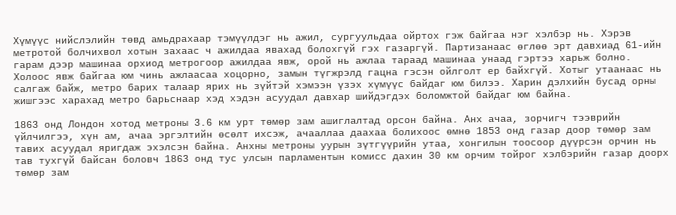Хүмүүс нийслэлийн төвд амьдрахаар тэмүүлдэг нь ажил, сургуульдаа ойртох гэж байгаа нэг хэлбэр нь. Хэрэв метротой болчихвол хотын захаас ч ажилдаа явахад болохгүй гэх газаргүй. Партизанаас өглөө эрт давхиад 61-ийн гарам дээр машинаа орхиод метрогоор ажилдаа явж, орой нь ажлаа тараад машинаа унаад гэртээ харьж болно. Холоос явж байгаа юм чинь ажлаасаа хоцорно, замын түгжрэлд гацна гэсэн ойлголт ер байхгүй. Хотыг утаанаас нь салгаж байж, метро барих талаар ярих нь зүйтэй хэмээн үзэх хүмүүс байдаг юм билээ. Харин дэлхийн бусад орны жишгээс харахад метро барьснаар хэд хэдэн асуудал давхар шийдэгдэх боломжтой байдаг юм байна.

1863 онд Лондон хотод метроны 3.6 км урт төмөр зам ашиглалтад орсон байна. Анх ачаа, зорчигч тээврийн үйлчилгээ, хүн ам, ачаа эргэлтийн өсөлт ихсэж, ачааллаа даахаа болихоос өмнө 1853 онд газар доор төмөр зам тавих асуудал яригдаж эхэлсэн байна. Анхны метроны уурын зүтгүүрийн утаа, хонгилын тоосоор дүүрсэн орчин нь тав тухгүй байсан боловч 1863 онд тус улсын парламентын комисс дахин 30 км орчим тойрог хэлбэрийн газар доорх төмөр зам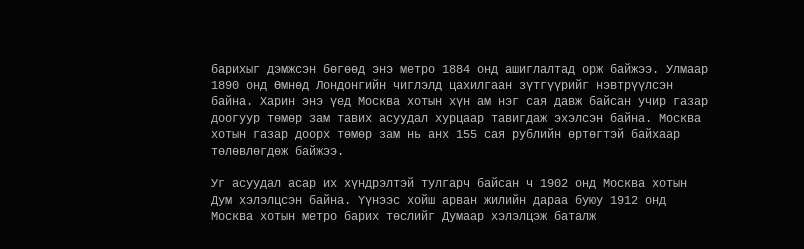барихыг дэмжсэн бөгөөд энэ метро 1884 онд ашиглалтад орж байжээ. Улмаар 1890 онд Өмнөд Лондонгийн чиглэлд цахилгаан зүтгүүрийг нэвтрүүлсэн байна. Харин энэ үед Москва хотын хүн ам нэг сая давж байсан учир газар доогуур төмөр зам тавих асуудал хурцаар тавигдаж эхэлсэн байна. Москва хотын газар доорх төмөр зам нь анх 155 сая рублийн өртөгтэй байхаар төлөвлөгдөж байжээ.

Уг асуудал асар их хүндрэлтэй тулгарч байсан ч 1902 онд Москва хотын Дум хэлэлцсэн байна. Үүнээс хойш арван жилийн дараа буюу 1912 онд Москва хотын метро барих төслийг Думаар хэлэлцэж баталж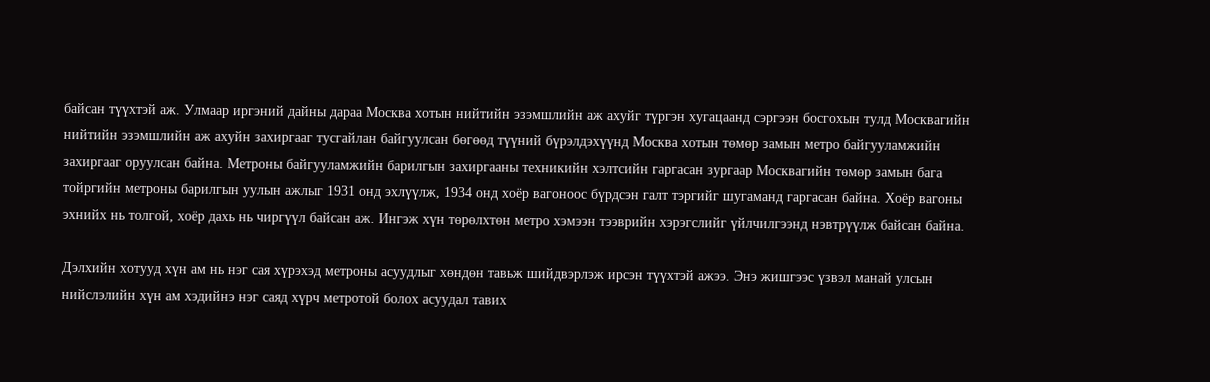байсан түүхтэй аж. Улмаар иргэний дайны дараа Москва хотын нийтийн эзэмшлийн аж ахуйг түргэн хугацаанд сэргээн босгохын тулд Москвагийн нийтийн эзэмшлийн аж ахуйн захиргааг тусгайлан байгуулсан бөгөөд түүний бүрэлдэхүүнд Москва хотын төмөр замын метро байгууламжийн захиргааг оруулсан байна. Метроны байгууламжийн барилгын захиргааны техникийн хэлтсийн гаргасан зургаар Москвагийн төмөр замын бага тойргийн метроны барилгын уулын ажлыг 1931 онд эхлүүлж, 1934 онд хоёр вагоноос бүрдсэн галт тэргийг шугаманд гаргасан байна. Хоёр вагоны эхнийх нь толгой, хоёр дахь нь чиргүүл байсан аж. Ингэж хүн төрөлхтөн метро хэмээн тээврийн хэрэгслийг үйлчилгээнд нэвтрүүлж байсан байна.

Дэлхийн хотууд хүн ам нь нэг сая хүрэхэд метроны асуудлыг хөндөн тавьж шийдвэрлэж ирсэн түүхтэй ажээ. Энэ жишгээс үзвэл манай улсын нийслэлийн хүн ам хэдийнэ нэг саяд хүрч метротой болох асуудал тавих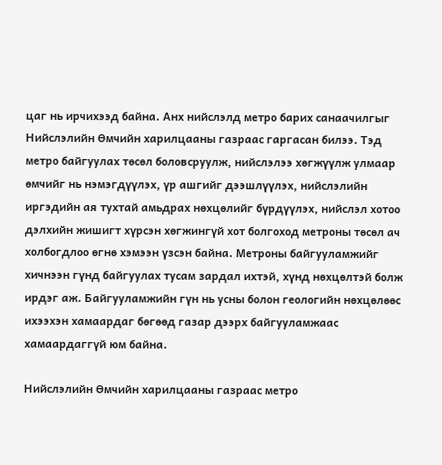цаг нь ирчихээд байна. Анх нийслэлд метро барих санаачилгыг Нийслэлийн Өмчийн харилцааны газраас гаргасан билээ. Тэд метро байгуулах төсөл боловсруулж, нийслэлээ хөгжүүлж улмаар өмчийг нь нэмэгдүүлэх, үр ашгийг дээшлүүлэх, нийслэлийн иргэдийн ая тухтай амьдрах нөхцөлийг бүрдүүлэх, нийслэл хотоо дэлхийн жишигт хүрсэн хөгжингүй хот болгоход метроны төсөл ач холбогдлоо өгнө хэмээн үзсэн байна. Метроны байгууламжийг хичнээн гүнд байгуулах тусам зардал ихтэй, хүнд нөхцөлтэй болж ирдэг аж. Байгууламжийн гүн нь усны болон геологийн нөхцөлөөс ихээхэн хамаардаг бөгөөд газар дээрх байгууламжаас хамаардаггүй юм байна.

Нийслэлийн Өмчийн харилцааны газраас метро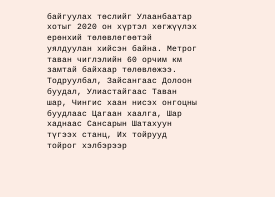байгуулах төслийг Улаанбаатар хотыг 2020 он хүртэл хөгжүүлэх ерөнхий төлөвлөгөөтэй уялдуулан хийсэн байна. Метрог таван чиглэлийн 60 орчим км замтай байхаар төлөвлөжээ. Тодруулбал, Зайсангаас Долоон буудал, Улиастайгаас Таван шар, Чингис хаан нисэх онгоцны буудлаас Цагаан хаалга, Шар хаднаас Сансарын Шатахуун түгээх станц, Их тойрууд тойрог хэлбэрээр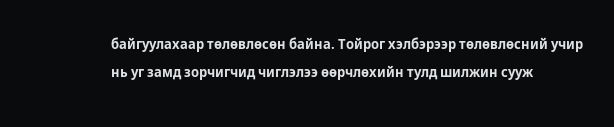байгуулахаар төлөвлөсөн байна. Тойрог хэлбэрээр төлөвлөсний учир нь уг замд зорчигчид чиглэлээ өөрчлөхийн тулд шилжин сууж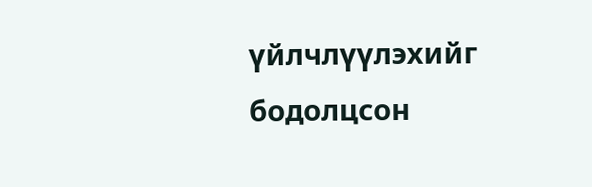үйлчлүүлэхийг бодолцсон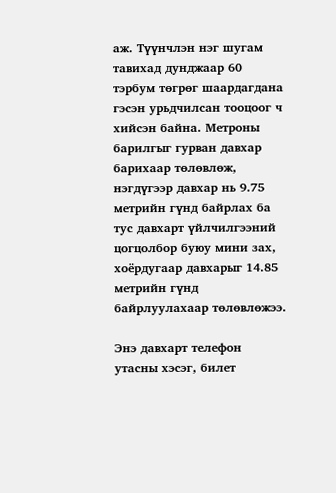аж. Түүнчлэн нэг шугам тавихад дунджаар 60 тэрбум төгрөг шаардагдана гэсэн урьдчилсан тооцоог ч хийсэн байна. Метроны барилгыг гурван давхар барихаар төлөвлөж, нэгдүгээр давхар нь 9.75 метрийн гүнд байрлах ба тус давхарт үйлчилгээний цогцолбор буюу мини зах, хоёрдугаар давхарыг 14.85 метрийн гүнд байрлуулахаар төлөвлөжээ.

Энэ давхарт телефон утасны хэсэг, билет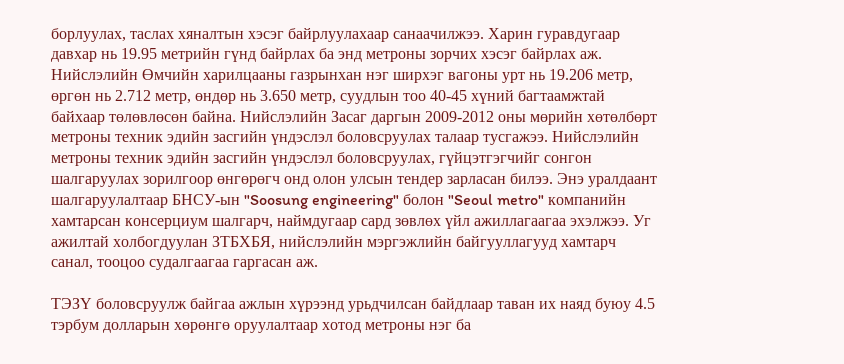борлуулах, таслах хяналтын хэсэг байрлуулахаар санаачилжээ. Харин гуравдугаар давхар нь 19.95 метрийн гүнд байрлах ба энд метроны зорчих хэсэг байрлах аж. Нийслэлийн Өмчийн харилцааны газрынхан нэг ширхэг вагоны урт нь 19.206 метр, өргөн нь 2.712 метр, өндөр нь 3.650 метр, суудлын тоо 40-45 хүний багтаамжтай байхаар төлөвлөсөн байна. Нийслэлийн Засаг даргын 2009-2012 оны мөрийн хөтөлбөрт метроны техник эдийн засгийн үндэслэл боловсруулах талаар тусгажээ. Нийслэлийн метроны техник эдийн засгийн үндэслэл боловсруулах, гүйцэтгэгчийг сонгон шалгаруулах зорилгоор өнгөрөгч онд олон улсын тендер зарласан билээ. Энэ уралдаант шалгаруулалтаар БНСУ-ын "Soosung engineering" болон "Seoul metro" компанийн хамтарсан консерциум шалгарч, наймдугаар сард зөвлөх үйл ажиллагаагаа эхэлжээ. Уг ажилтай холбогдуулан ЗТБХБЯ, нийслэлийн мэргэжлийн байгууллагууд хамтарч санал, тооцоо судалгаагаа гаргасан аж.

ТЭЗҮ боловсруулж байгаа ажлын хүрээнд урьдчилсан байдлаар таван их наяд буюу 4.5 тэрбум долларын хөрөнгө оруулалтаар хотод метроны нэг ба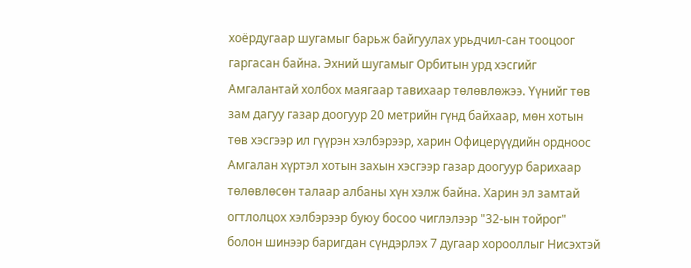хоёрдугаар шугамыг барьж байгуулах урьдчил-сан тооцоог гаргасан байна. Эхний шугамыг Орбитын урд хэсгийг Амгалантай холбох маягаар тавихаар төлөвлөжээ. Үүнийг төв зам дагуу газар доогуур 20 метрийн гүнд байхаар, мөн хотын төв хэсгээр ил гүүрэн хэлбэрээр, харин Офицерүүдийн ордноос Амгалан хүртэл хотын захын хэсгээр газар доогуур барихаар төлөвлөсөн талаар албаны хүн хэлж байна. Харин эл замтай огтлолцох хэлбэрээр буюу босоо чиглэлээр "32-ын тойрог" болон шинээр баригдан сүндэрлэх 7 дугаар хорооллыг Нисэхтэй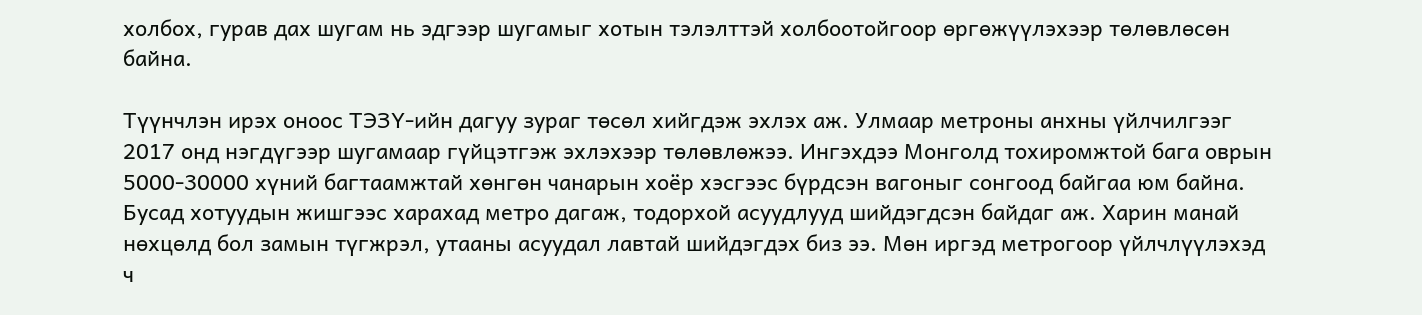холбох, гурав дах шугам нь эдгээр шугамыг хотын тэлэлттэй холбоотойгоор өргөжүүлэхээр төлөвлөсөн байна.

Түүнчлэн ирэх оноос ТЭЗҮ-ийн дагуу зураг төсөл хийгдэж эхлэх аж. Улмаар метроны анхны үйлчилгээг 2017 онд нэгдүгээр шугамаар гүйцэтгэж эхлэхээр төлөвлөжээ. Ингэхдээ Монголд тохиромжтой бага оврын 5000-30000 хүний багтаамжтай хөнгөн чанарын хоёр хэсгээс бүрдсэн вагоныг сонгоод байгаа юм байна. Бусад хотуудын жишгээс харахад метро дагаж, тодорхой асуудлууд шийдэгдсэн байдаг аж. Харин манай нөхцөлд бол замын түгжрэл, утааны асуудал лавтай шийдэгдэх биз ээ. Мөн иргэд метрогоор үйлчлүүлэхэд ч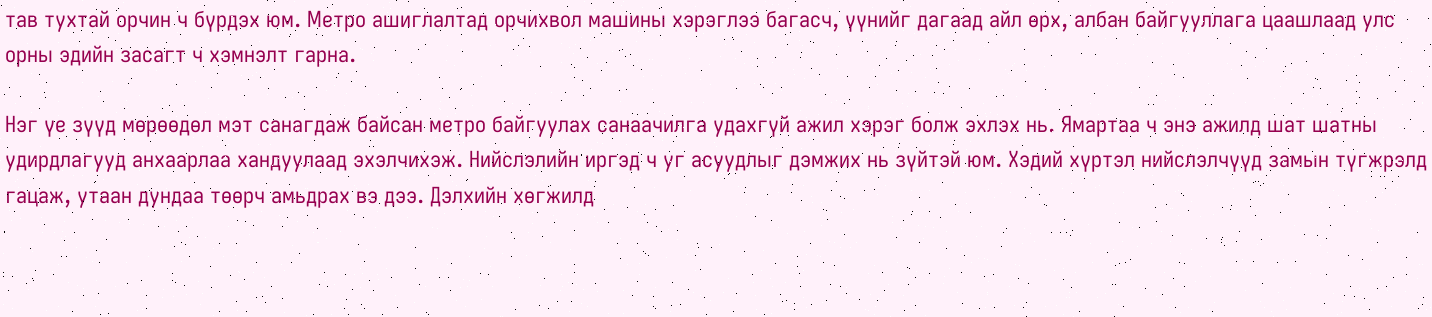тав тухтай орчин ч бүрдэх юм. Метро ашиглалтад орчихвол машины хэрэглээ багасч, үүнийг дагаад айл өрх, албан байгууллага цаашлаад улс орны эдийн засагт ч хэмнэлт гарна.

Нэг үе зүүд мөрөөдөл мэт санагдаж байсан метро байгуулах санаачилга удахгүй ажил хэрэг болж эхлэх нь. Ямартаа ч энэ ажилд шат шатны удирдлагууд анхаарлаа хандуулаад эхэлчихэж. Нийслэлийн иргэд ч уг асуудлыг дэмжих нь зүйтэй юм. Хэдий хүртэл нийслэлчүүд замын түгжрэлд гацаж, утаан дундаа төөрч амьдрах вэ дээ. Дэлхийн хөгжилд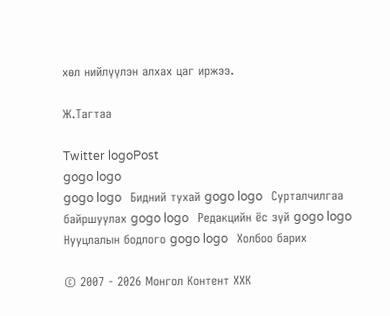хөл нийлүүлэн алхах цаг иржээ.

Ж.Тагтаа

Twitter logoPost
gogo logo
gogo logo   Бидний тухай gogo logo   Сурталчилгаа байршуулах gogo logo   Редакцийн ёс зүй gogo logo  Нууцлалын бодлого gogo logo   Холбоо барих

© 2007 - 2026 Монгол Контент ХХК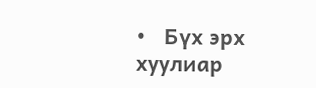•   Бүх эрх хуулиар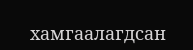хамгаалагдсан